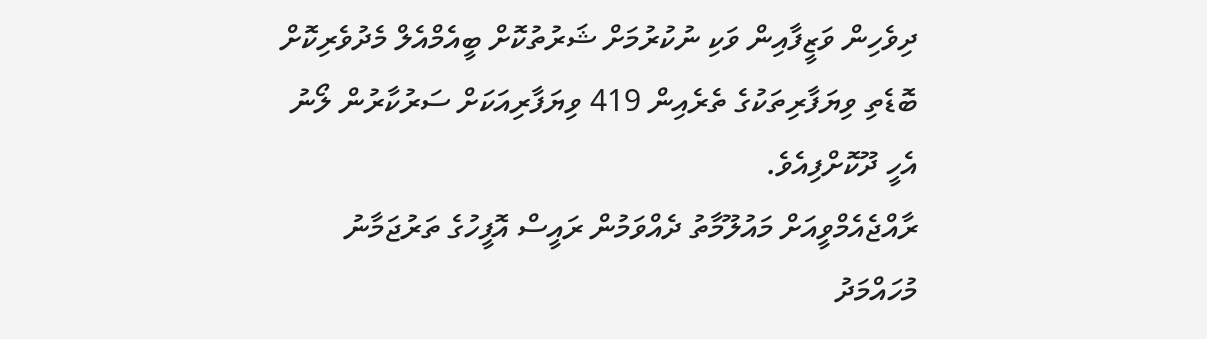ދިވެހިން ވަޒީފާއިން ވަކި ނުކުރުމަށް ޝަރުތުކޮށް ބީއެމްއެލް މެދުވެރިކޮށް ބޮޑެތި ވިޔަފާރިތަކުގެ ތެރެއިން 419 ވިޔަފާރިއަކަށް ސަރުކާރުން ލޯނު އެހީ ދޫކޮށްފިއެވެ.
ރާއްޖެއެމްވީއަށް މައުލޫމާތު ދެއްވަމުން ރައީސް އޮފީހުގެ ތަރުޖަމާނު މުހައްމަދު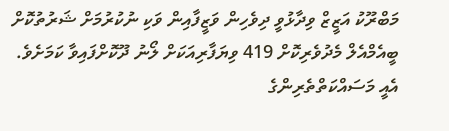މަބްރޫކު އަޒީޒް ވިދާޅުވީ ދިވެހިން ވަޒީފާއިން ވަކި ނުކުރުމަށް ޝަރުތުކޮށް ބީއެމްއެލް މެދުވެރިކޮށް 419 ވިޔަފާރިއަކަށް ލޯނު ދޫކޮށްފައިވާ ކަމަށެވެ. އެއީ މަސައްކަތްތެރިންގެ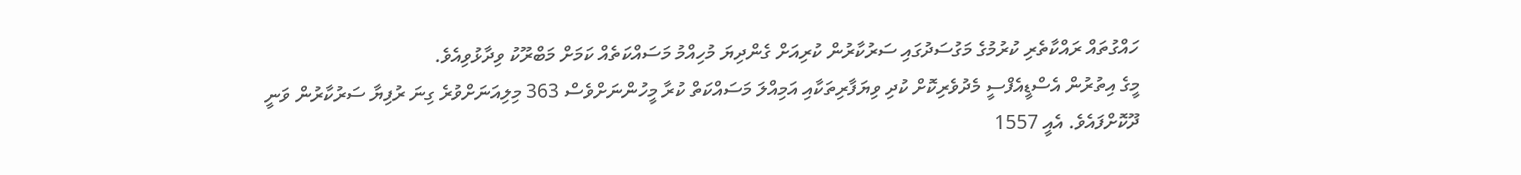ހައްގުތައް ރައްކާތެރި ކުރުމުގެ މަގުސަދުގައި ސަރުކާރުން ކުރިއަށް ގެންދިޔަ މުހިއްމު މަސައްކަތެއް ކަމަށް މަބްރޫކު ވިދާޅުވިއެވެ.
މީގެ އިތުރުން އެސްޑީއެފްސީ މެދުވެރިކޮށް ކުދި ވިޔަފާރިތަކާއި އަމިއްލަ މަސައްކަތް ކުރާ މީހުންނަށްވެސް 363 މިލިއަނަށްވުރެ ގިނަ ރުފިޔާ ސަރުކާރުން ވަނީ ދޫކޮށްފައެވެ. އެއީ 1557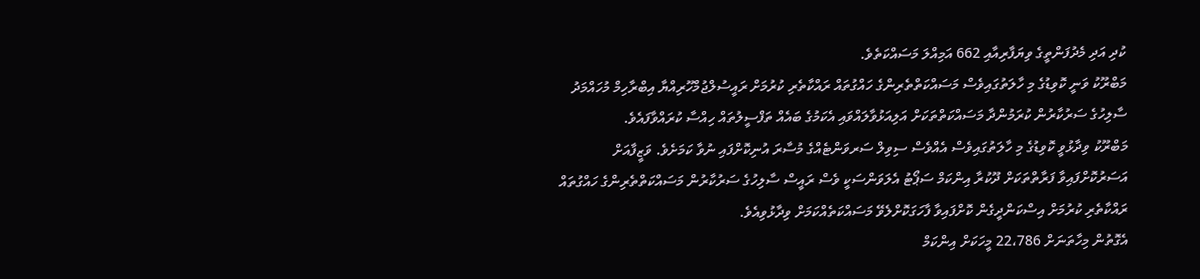ކުދި އަދި މެދުފަންތީގެ ވިޔަފާރިއާއި 662 އަމިއްލަ މަސައްކަތެވެ.
މަބްރޫކު ވަނީ ކޮވިޑުގެ މި ހާލަތުގައިވެސް މަސައްކަތްތެރިންގެ ހައްގުތައް ރައްކާތެރި ކުރުމަށް ރައީސުލްޖުމްހޫރިއްޔާ އިބްރާހިމް މުހައްމަދު ސާލިހުގެ ސަރުކާރުން ކުރަމުންދާ މަސައްކަތްތަކަށް އަލިއަޅުވާލައްވައި އެކަމުގެ ބައެއް ތަފްސީލުތައް ހިއްސާ ކުރައްވާފައެވެ.
މަބްރޫކު ވިދާޅުވީ ކޮވިޑުގެ މި ހާލަތުގައިވެސް އެއްވެސް ސިވިލް ސަރވަންޓެއްގެ މުސާރަ އުނިކޮށްފައި ނުވާ ކަމަށެވެ. ވަޒީފާއަށް އަސަރުކޮށްފައިވާ ފަރާތްތަކަށް ދޫކުރާ އިންކަމް ސަޕޯޓު އެލަވަންސަކީ ވެސް ރައީސް ސާލިހުގެ ސަރުކާރުން މަސައްކަތްތެރިންގެ ހައްގުތައް ރައްކާތެރި ކުރުމަށް އިސްކަންދީގެން ކޮށްފައިވާ ފާހަގަކޮށްލެވޭ މަސައްކަތެއްކަމަށް ވިދާޅުވިއެވެ.
އެގޮތުން މިހާތަނަށް 22،786 މީހަކަށް އިންކަމް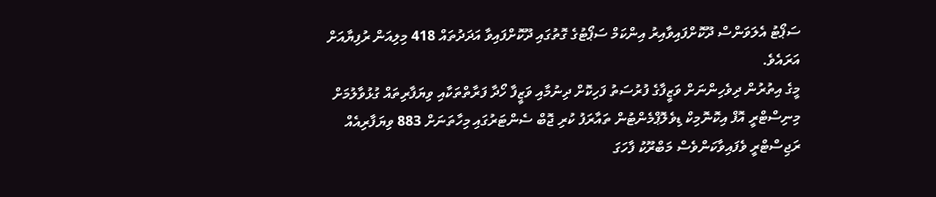ސަޕޯޓު އެލަވަންސް ދޫކޮށްފައިވާއިރު އިންކަމް ސަޕޯޓުގެ ގޮތުގައި ދޫކޮށްފައިވާ އަދަދުތައް 418 މިލިއަން ރުފިޔާއަށް އަރައެވެ.
މީގެ އިތުރުން ދިވެހިންނަށް ވަޒީފާގެ ފުރުސަތު ފަހިކޮށް ދިނުމާއި ވަޒީފާ ހޯދާ ފަރާތްތަކާއި ވިޔަފާރިތައް ގުޅުވާލުމަށް މިނިސްޓްރީ އޮފް އިކޮނޮމިކް ޑިވެލޮޕްމެންޓުން ތައާރަފު ކުރި ޖޮބް ސެންޓަރުގައި މިހާތަނަށް 883 ވިޔަފާރިއެއް ރަޖިސްޓްރީ ވެފައިވާކަންވެސް މަބްރޫކު ފާހަގަ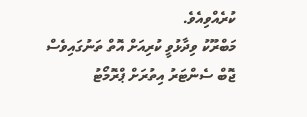ކުރެއްވިއެވެ.
މަބްރޫކު ވިދާޅުވީ ކުރިއަށް އޮތް ތަނުގައިވެސް ޖޮބް ސެންޓަރު އިތުރަށް ޕްރޮމޯޓު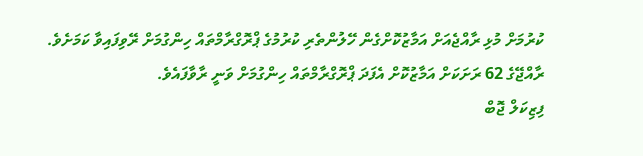ކުރުމަށް މުޅި ރާއްޖެއަށް އަމާޒުކޮށްގެން ހޭލުންތެރި ކުރުމުގެ ޕްރޮގްރާމްތައް ހިންގުމަށް ރޭވިފައިވާ ކަމަށެވެ. ރާއްޖޭގެ 62 ރަށަކަށް އަމާޒުކޮށް އެފަދަ ޕްރޮގްރާމްތައް ހިންގުމަށް ވަނީ ރާވާފައެވެ.
ފިޒިކަލް ޖޮބް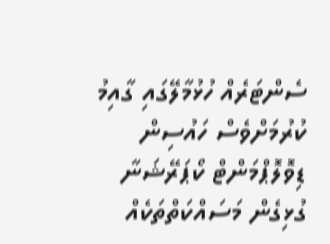ސެންޓަރެއް ހުޅުމާލޭގައި ގާއިމު ކުރުމަށްވެސް ހައުސިން ޑިވޮލޮޕްމަންޓް ކޯޕަރޭޝަނާ ގުޅިގެން މަސައްކަތްތަކެއް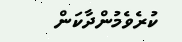ކުރެވެމުންދާކަން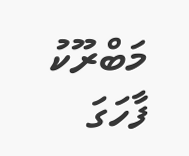މަބްރޫކު ފާހަގަ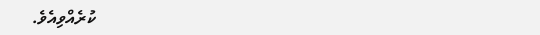ކުރެއްވިއެވެ.